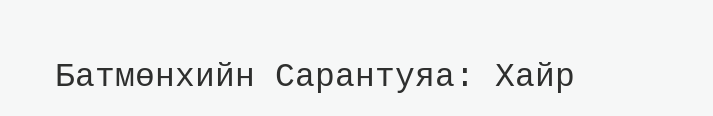Батмөнхийн Сарантуяа: Хайр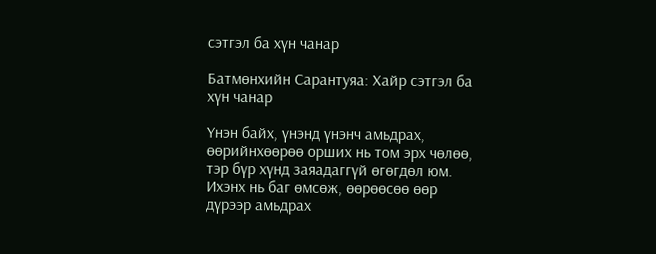сэтгэл ба хүн чанар

Батмөнхийн Сарантуяа: Хайр сэтгэл ба хүн чанар

Үнэн байх, үнэнд үнэнч амьдрах, өөрийнхөөрөө орших нь том эрх чөлөө, тэр бүр хүнд заяадаггүй өгөгдөл юм. Ихэнх нь баг өмсөж, өөрөөсөө өөр дүрээр амьдрах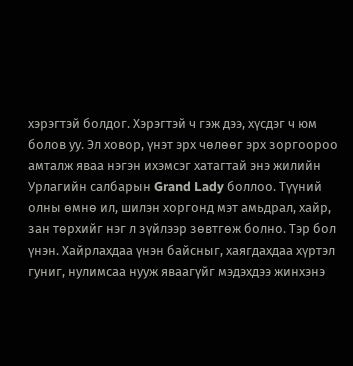хэрэгтэй болдог. Хэрэгтэй ч гэж дээ, хүсдэг ч юм болов уу. Эл ховор, үнэт эрх чөлөөг эрх зоргоороо амталж яваа нэгэн ихэмсэг хатагтай энэ жилийн Урлагийн салбарын Grand Lady боллоо. Түүний олны өмнө ил, шилэн хоргонд мэт амьдрал, хайр, зан төрхийг нэг л зүйлээр зөвтгөж болно. Тэр бол үнэн. Хайрлахдаа үнэн байсныг, хаягдахдаа хүртэл гуниг, нулимсаа нууж яваагүйг мэдэхдээ жинхэнэ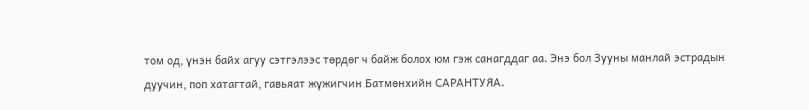том од, үнэн байх агуу сэтгэлээс төрдөг ч байж болох юм гэж санагддаг аа. Энэ бол Зууны манлай эстрадын дуучин, поп хатагтай, гавьяат жүжигчин Батмөнхийн САРАНТУЯА.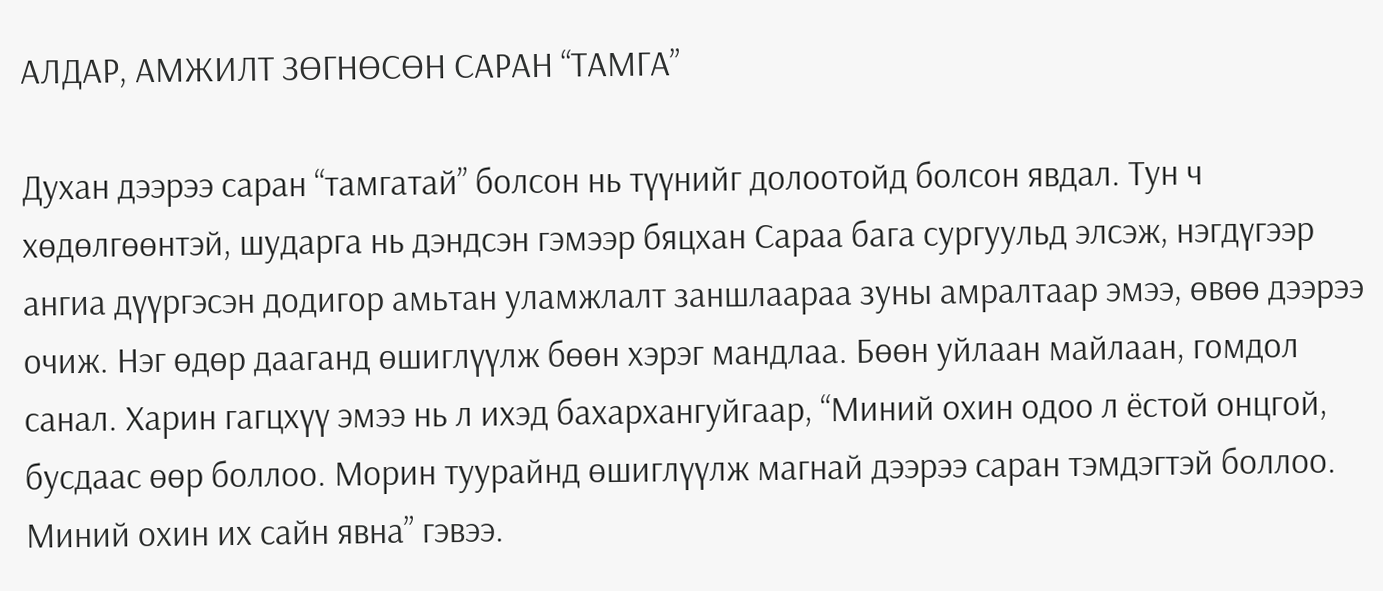АЛДАР, АМЖИЛТ ЗӨГНӨСӨН САРАН “ТАМГА”

Духан дээрээ саран “тамгатай” болсон нь түүнийг долоотойд болсон явдал. Тун ч хөдөлгөөнтэй, шударга нь дэндсэн гэмээр бяцхан Сараа бага сургуульд элсэж, нэгдүгээр ангиа дүүргэсэн додигор амьтан уламжлалт заншлаараа зуны амралтаар эмээ, өвөө дээрээ очиж. Нэг өдөр дааганд өшиглүүлж бөөн хэрэг мандлаа. Бөөн уйлаан майлаан, гомдол санал. Харин гагцхүү эмээ нь л ихэд бахархангуйгаар, “Миний охин одоо л ёстой онцгой, бусдаас өөр боллоо. Морин туурайнд өшиглүүлж магнай дээрээ саран тэмдэгтэй боллоо. Миний охин их сайн явна” гэвээ.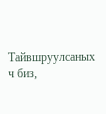Тайвшруулсаных ч биз,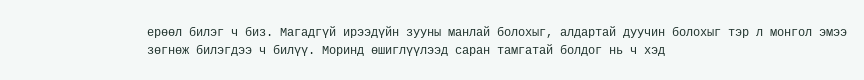ерөөл билэг ч биз. Магадгүй ирээдүйн зууны манлай болохыг, алдартай дуучин болохыг тэр л монгол эмээ зөгнөж билэгдээ ч билүү. Моринд өшиглүүлээд саран тамгатай болдог нь ч хэд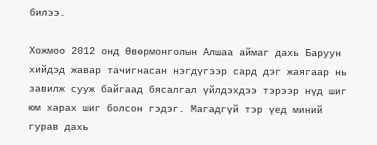билээ.

Хожмоо 2012 онд Өвөрмонголын Алшаа аймаг дахь Баруун хийдэд жавар тачигнасан нэгдүгээр сард дэг жаягаар нь завилж сууж байгаад бясалгал үйлдэхдээ тэрээр нүд шиг юм харах шиг болсон гэдэг. Магадгүй тэр үед миний гурав дахь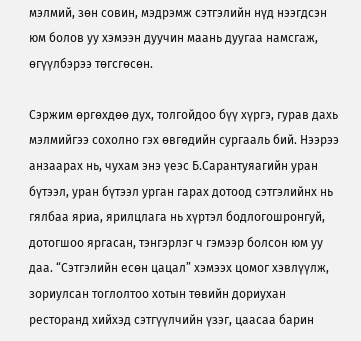мэлмий, зөн совин, мэдрэмж сэтгэлийн нүд нээгдсэн юм болов уу хэмээн дуучин маань дуугаа намсгаж, өгүүлбэрээ төгсгөсөн.

Сэржим өргөхдөө дух, толгойдоо бүү хүргэ, гурав дахь мэлмийгээ сохолно гэх өвгөдийн сургааль бий. Нээрээ анзаарах нь, чухам энэ үеэс Б.Сарантуяагийн уран бүтээл, уран бүтээл урган гарах дотоод сэтгэлийнх нь гялбаа яриа, ярилцлага нь хүртэл бодлогошронгуй, дотогшоо яргасан, тэнгэрлэг ч гэмээр болсон юм уу даа. “Сэтгэлийн есөн цацал” хэмээх цомог хэвлүүлж, зориулсан тоглолтоо хотын төвийн дориухан ресторанд хийхэд сэтгүүлчийн үзэг, цаасаа барин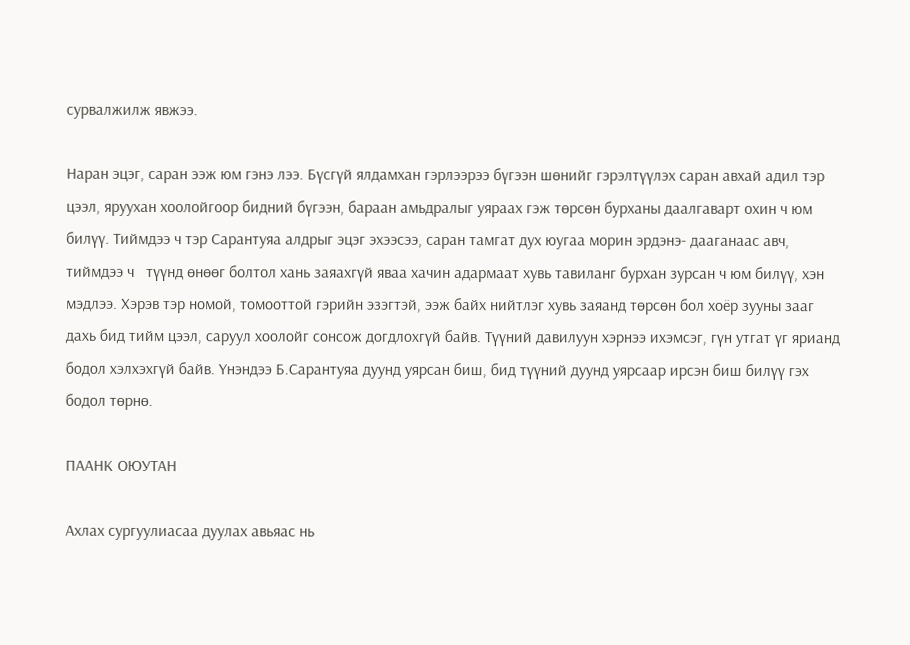сурвалжилж явжээ.

Наран эцэг, саран ээж юм гэнэ лээ. Бүсгүй ялдамхан гэрлээрээ бүгээн шөнийг гэрэлтүүлэх саран авхай адил тэр цээл, яруухан хоолойгоор бидний бүгээн, бараан амьдралыг уяраах гэж төрсөн бурханы даалгаварт охин ч юм билүү. Тиймдээ ч тэр Сарантуяа алдрыг эцэг эхээсээ, саран тамгат дух юугаа морин эрдэнэ- дааганаас авч, тиймдээ ч   түүнд өнөөг болтол хань заяахгүй яваа хачин адармаат хувь тавиланг бурхан зурсан ч юм билүү, хэн мэдлээ. Хэрэв тэр номой, томооттой гэрийн эзэгтэй, ээж байх нийтлэг хувь заяанд төрсөн бол хоёр зууны зааг дахь бид тийм цээл, саруул хоолойг сонсож догдлохгүй байв. Түүний давилуун хэрнээ ихэмсэг, гүн утгат үг ярианд бодол хэлхэхгүй байв. Үнэндээ Б.Сарантуяа дуунд уярсан биш, бид түүний дуунд уярсаар ирсэн биш билүү гэх бодол төрнө.

ПААНК ОЮУТАН

Ахлах сургуулиасаа дуулах авьяас нь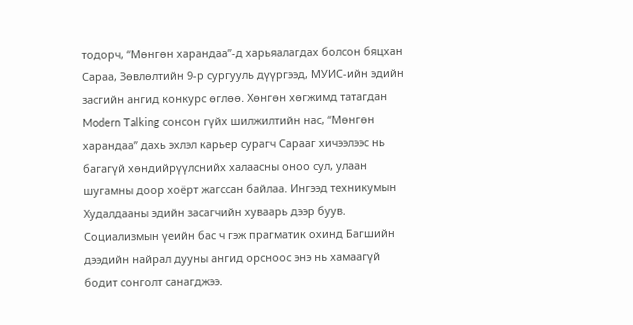тодорч, “Мөнгөн харандаа”-д харьяалагдах болсон бяцхан Сараа, Зөвлөлтийн 9-р сургууль дүүргээд, МУИС-ийн эдийн засгийн ангид конкурс өглөө. Хөнгөн хөгжимд татагдан Modern Talking сонсон гүйх шилжилтийн нас, “Мөнгөн харандаа” дахь эхлэл карьер сурагч Сарааг хичээлээс нь багагүй хөндийрүүлснийх халаасны оноо сул, улаан шугамны доор хоёрт жагссан байлаа. Ингээд техникумын Худалдааны эдийн засагчийн хуваарь дээр буув. Социализмын үеийн бас ч гэж прагматик охинд Багшийн дээдийн найрал дууны ангид орсноос энэ нь хамаагүй бодит сонголт санагджээ.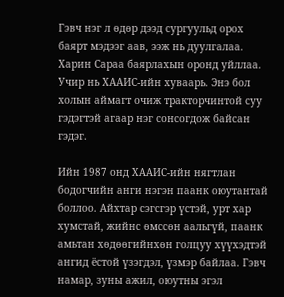Гэвч нэг л өдөр дээд сургуульд орох баярт мэдээг аав, ээж нь дуулгалаа. Харин Сараа баярлахын оронд уйллаа. Учир нь ХААИС-ийн хуваарь. Энэ бол холын аймагт очиж тракторчинтой суу гэдэгтэй агаар нэг сонсогдож байсан гэдэг.

Ийн 1987 онд ХААИС-ийн нягтлан бодогчийн анги нэгэн паанк оюутантай боллоо. Айхтар сэгсгэр үстэй, урт хар хумстай, жийнс өмссөн аальгүй, паанк амьтан хөдөөгийнхөн голцуу хүүхэдтэй ангид ёстой үзэгдэл, үзмэр байлаа. Гэвч намар, зуны ажил, оюутны эгэл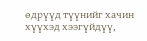өдрүүд түүнийг хачин хүүхэд хээгүйдүү,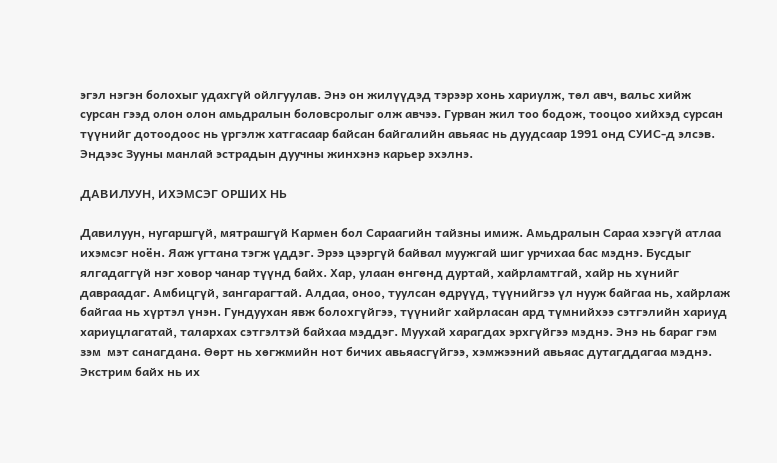эгэл нэгэн болохыг удахгүй ойлгуулав. Энэ он жилүүдэд тэрээр хонь хариулж, төл авч, вальс хийж сурсан гээд олон олон амьдралын боловсролыг олж авчээ. Гурван жил тоо бодож, тооцоо хийхэд сурсан түүнийг дотоодоос нь үргэлж хатгасаар байсан байгалийн авьяас нь дуудсаар 1991 онд СУИС-д элсэв. Эндээс Зууны манлай эстрадын дуучны жинхэнэ карьер эхэлнэ.

ДАВИЛУУН, ИХЭМСЭГ ОРШИХ НЬ

Давилуун, нугаршгүй, мятрашгүй Кармен бол Сараагийн тайзны имиж. Амьдралын Сараа хээгүй атлаа ихэмсэг ноён. Яаж угтана тэгж үддэг. Эрээ цээргүй байвал муужгай шиг урчихаа бас мэднэ. Бусдыг ялгадаггүй нэг ховор чанар түүнд байх. Хар, улаан өнгөнд дуртай, хайрламтгай, хайр нь хүнийг давраадаг. Амбицгүй, зангарагтай. Алдаа, оноо, туулсан өдрүүд, түүнийгээ үл нууж байгаа нь, хайрлаж байгаа нь хүртэл үнэн. Гундуухан явж болохгүйгээ, түүнийг хайрласан ард түмнийхээ сэтгэлийн хариуд хариуцлагатай, талархах сэтгэлтэй байхаа мэддэг. Муухай харагдах эрхгүйгээ мэднэ. Энэ нь бараг гэм зэм  мэт санагдана. Өөрт нь хөгжмийн нот бичих авьяасгүйгээ, хэмжээний авьяас дутагддагаа мэднэ. Экстрим байх нь их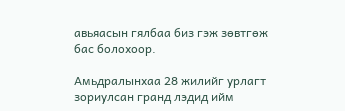авьяасын гялбаа биз гэж зөвтгөж бас болохоор.

Амьдралынхаа 28 жилийг урлагт зориулсан гранд лэдид ийм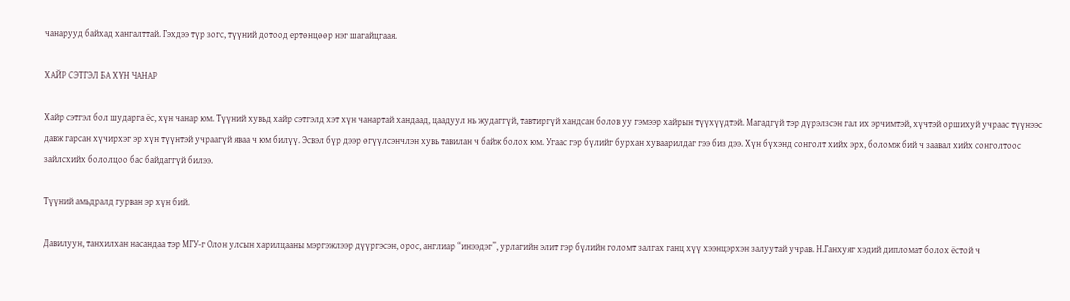чанарууд байхад хангалттай. Гэхдээ түр зогс, түүний дотоод ертөнцөөр нэг шагайцгаая.

ХАЙР СЭТГЭЛ БА ХҮН ЧАНАР

Хайр сэтгэл бол шударга ёс, хүн чанар юм. Түүний хувьд хайр сэтгэлд хэт хүн чанартай хандаад, цаадуул нь жудаггүй, тавтиргүй хандсан болов уу гэмээр хайрын түүхүүдтэй. Магадгүй тэр дүрэлзсэн гал их эрчимтэй, хүчтэй оршихуй учраас түүнээс давж гарсан хүчирхэг эр хүн түүнтэй учраагүй яваа ч юм билүү. Эсвэл бүр дээр өгүүлсэнчлэн хувь тавилан ч байж болох юм. Угаас гэр бүлийг бурхан хуваарилдаг гээ биз дээ. Хүн бүхэнд сонголт хийх эрх, боломж бий ч заавал хийх сонголтоос зайлсхийх бололцоо бас байдаггүй билээ.

Түүний амьдралд гурван эр хүн бий.

Давилуун, танхилхан насандаа тэр МГУ-г Олон улсын харилцааны мэргэжлээр дүүргэсэн, орос, англиар “инээдэг”, урлагийн элит гэр бүлийн голомт залгах ганц хүү хээнцэрхэн залуутай учрав. Н.Ганхуяг хэдий дипломат болох ёстой ч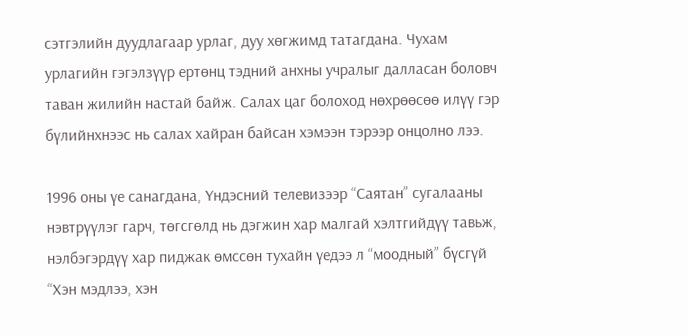сэтгэлийн дуудлагаар урлаг, дуу хөгжимд татагдана. Чухам урлагийн гэгэлзүүр ертөнц тэдний анхны учралыг далласан боловч таван жилийн настай байж. Салах цаг болоход нөхрөөсөө илүү гэр бүлийнхнээс нь салах хайран байсан хэмээн тэрээр онцолно лээ.

1996 оны үе санагдана, Үндэсний телевизээр “Саятан” сугалааны нэвтрүүлэг гарч, төгсгөлд нь дэгжин хар малгай хэлтгийдүү тавьж, нэлбэгэрдүү хар пиджак өмссөн тухайн үедээ л “моодный” бүсгүй “Хэн мэдлээ, хэн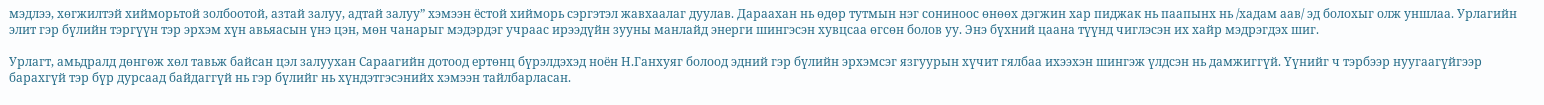мэдлээ, хөгжилтэй хийморьтой золбоотой, азтай залуу, адтай залуу” хэмээн ёстой хийморь сэргэтэл жавхаалаг дуулав. Дараахан нь өдөр тутмын нэг сониноос өнөөх дэгжин хар пиджак нь паапынх нь /хадам аав/ эд болохыг олж уншлаа. Урлагийн элит гэр бүлийн тэргүүн тэр эрхэм хүн авьяасын үнэ цэн, мөн чанарыг мэдэрдэг учраас ирээдүйн зууны манлайд энерги шингэсэн хувцсаа өгсөн болов уу. Энэ бүхний цаана түүнд чиглэсэн их хайр мэдрэгдэх шиг.

Урлагт, амьдралд дөнгөж хөл тавьж байсан цэл залуухан Сараагийн дотоод ертөнц бүрэлдэхэд ноён Н.Ганхуяг болоод эдний гэр бүлийн эрхэмсэг язгуурын хүчит гялбаа ихээхэн шингэж үлдсэн нь дамжиггүй. Үүнийг ч тэрбээр нуугаагүйгээр барахгүй тэр бүр дурсаад байдаггүй нь гэр бүлийг нь хүндэтгэсэнийх хэмээн тайлбарласан.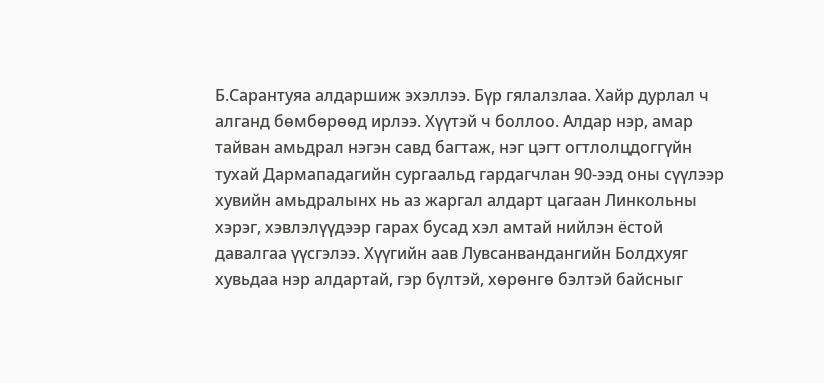Б.Сарантуяа алдаршиж эхэллээ. Бүр гялалзлаа. Хайр дурлал ч алганд бөмбөрөөд ирлээ. Хүүтэй ч боллоо. Алдар нэр, амар тайван амьдрал нэгэн савд багтаж, нэг цэгт огтлолцдоггүйн тухай Дармападагийн сургаальд гардагчлан 90-ээд оны сүүлээр хувийн амьдралынх нь аз жаргал алдарт цагаан Линкольны хэрэг, хэвлэлүүдээр гарах бусад хэл амтай нийлэн ёстой давалгаа үүсгэлээ. Хүүгийн аав Лувсанвандангийн Болдхуяг хувьдаа нэр алдартай, гэр бүлтэй, хөрөнгө бэлтэй байсныг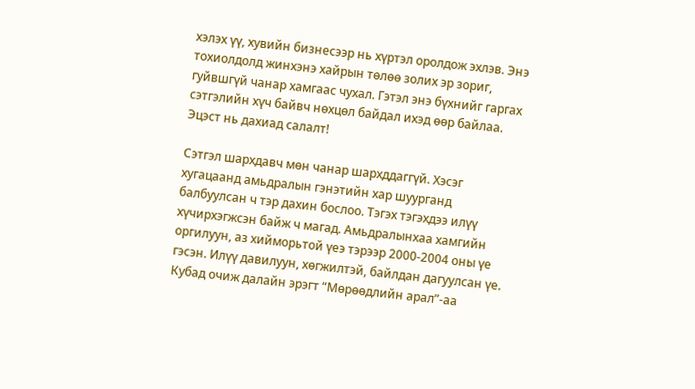хэлэх үү, хувийн бизнесээр нь хүртэл оролдож эхлэв. Энэ тохиолдолд жинхэнэ хайрын төлөө золих эр зориг, гуйвшгүй чанар хамгаас чухал. Гэтэл энэ бүхнийг гаргах сэтгэлийн хүч байвч нөхцөл байдал ихэд өөр байлаа. Эцэст нь дахиад салалт!

Сэтгэл шархдавч мөн чанар шархддаггүй. Хэсэг хугацаанд амьдралын гэнэтийн хар шуурганд балбуулсан ч тэр дахин бослоо. Тэгэх тэгэхдээ илүү хүчирхэгжсэн байж ч магад. Амьдралынхаа хамгийн оргилуун, аз хийморьтой үеэ тэрээр 2000-2004 оны үе гэсэн. Илүү давилуун, хөгжилтэй, байлдан дагуулсан үе. Кубад очиж далайн эрэгт “Мөрөөдлийн арал”-аа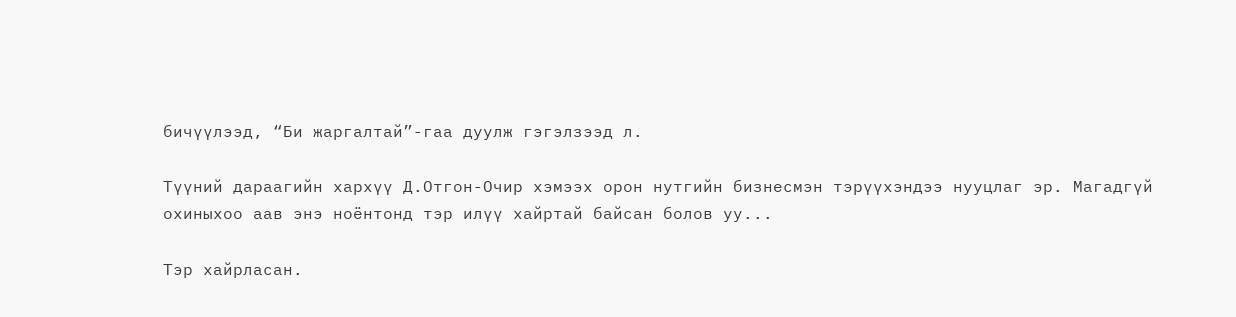бичүүлээд, “Би жаргалтай”-гаа дуулж гэгэлзээд л.

Түүний дараагийн хархүү Д.Отгон-Очир хэмээх орон нутгийн бизнесмэн тэрүүхэндээ нууцлаг эр. Магадгүй охиныхоо аав энэ ноёнтонд тэр илүү хайртай байсан болов уу...

Тэр хайрласан.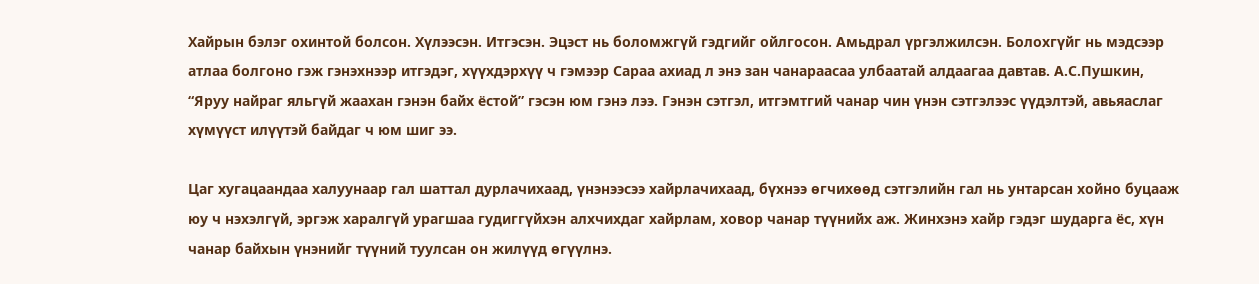Хайрын бэлэг охинтой болсон. Хүлээсэн. Итгэсэн. Эцэст нь боломжгүй гэдгийг ойлгосон. Амьдрал үргэлжилсэн. Болохгүйг нь мэдсээр атлаа болгоно гэж гэнэхнээр итгэдэг, хүүхдэрхүү ч гэмээр Сараа ахиад л энэ зан чанараасаа улбаатай алдаагаа давтав. А.С.Пушкин, “Яруу найраг яльгүй жаахан гэнэн байх ёстой” гэсэн юм гэнэ лээ. Гэнэн сэтгэл, итгэмтгий чанар чин үнэн сэтгэлээс үүдэлтэй, авьяаслаг хүмүүст илүүтэй байдаг ч юм шиг ээ.

Цаг хугацаандаа халуунаар гал шаттал дурлачихаад, үнэнээсээ хайрлачихаад, бүхнээ өгчихөөд сэтгэлийн гал нь унтарсан хойно буцааж юу ч нэхэлгүй, эргэж харалгүй урагшаа гудиггүйхэн алхчихдаг хайрлам, ховор чанар түүнийх аж. Жинхэнэ хайр гэдэг шударга ёс, хүн чанар байхын үнэнийг түүний туулсан он жилүүд өгүүлнэ.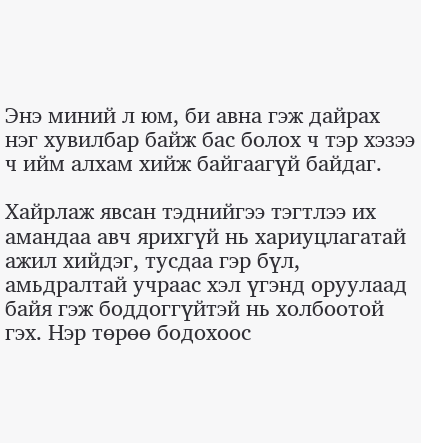Энэ миний л юм, би авна гэж дайрах нэг хувилбар байж бас болох ч тэр хэзээ ч ийм алхам хийж байгаагүй байдаг.

Хайрлаж явсан тэднийгээ тэгтлээ их амандаа авч ярихгүй нь хариуцлагатай ажил хийдэг, тусдаа гэр бүл, амьдралтай учраас хэл үгэнд оруулаад байя гэж боддоггүйтэй нь холбоотой гэх. Нэр төрөө бодохоос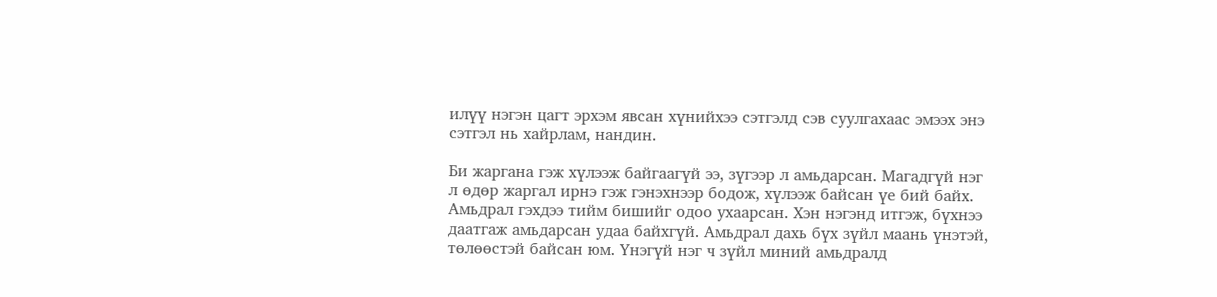илүү нэгэн цагт эрхэм явсан хүнийхээ сэтгэлд сэв суулгахаас эмээх энэ сэтгэл нь хайрлам, нандин.

Би жаргана гэж хүлээж байгаагүй ээ, зүгээр л амьдарсан. Магадгүй нэг л өдөр жаргал ирнэ гэж гэнэхнээр бодож, хүлээж байсан үе бий байх. Амьдрал гэхдээ тийм бишийг одоо ухаарсан. Хэн нэгэнд итгэж, бүхнээ даатгаж амьдарсан удаа байхгүй. Амьдрал дахь бүх зүйл маань үнэтэй, төлөөстэй байсан юм. Үнэгүй нэг ч зүйл миний амьдралд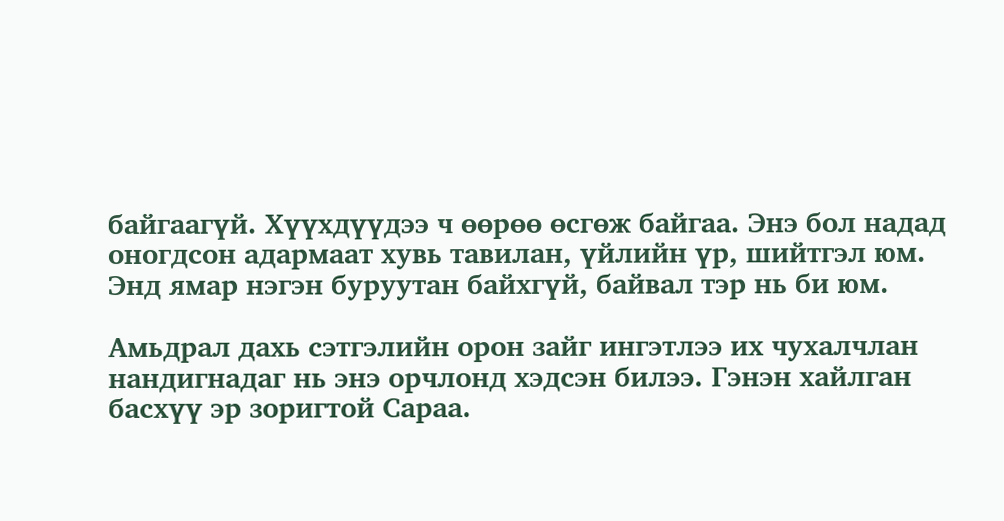байгаагүй. Хүүхдүүдээ ч өөрөө өсгөж байгаа. Энэ бол надад оногдсон адармаат хувь тавилан, үйлийн үр, шийтгэл юм. Энд ямар нэгэн буруутан байхгүй, байвал тэр нь би юм.

Амьдрал дахь сэтгэлийн орон зайг ингэтлээ их чухалчлан нандигнадаг нь энэ орчлонд хэдсэн билээ. Гэнэн хайлган басхүү эр зоригтой Сараа.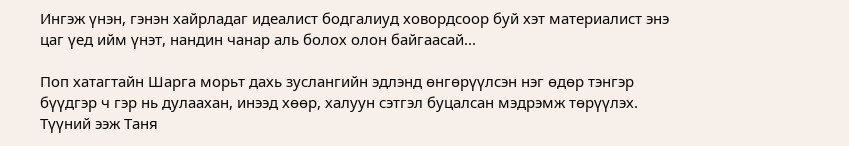Ингэж үнэн, гэнэн хайрладаг идеалист бодгалиуд ховордсоор буй хэт материалист энэ цаг үед ийм үнэт, нандин чанар аль болох олон байгаасай...

Поп хатагтайн Шарга морьт дахь зуслангийн эдлэнд өнгөрүүлсэн нэг өдөр тэнгэр бүүдгэр ч гэр нь дулаахан, инээд хөөр, халуун сэтгэл буцалсан мэдрэмж төрүүлэх. Түүний ээж Таня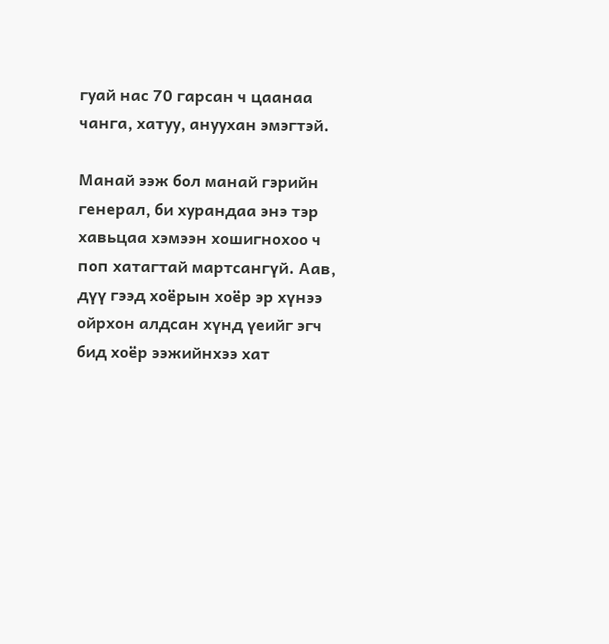гуай нас 70 гарсан ч цаанаа чанга, хатуу, ануухан эмэгтэй.

Манай ээж бол манай гэрийн генерал, би хурандаа энэ тэр хавьцаа хэмээн хошигнохоо ч поп хатагтай мартсангүй. Аав, дүү гээд хоёрын хоёр эр хүнээ ойрхон алдсан хүнд үеийг эгч бид хоёр ээжийнхээ хат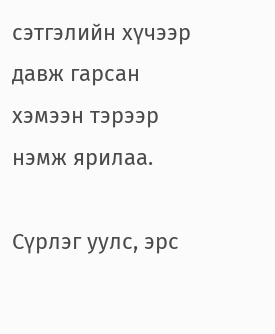сэтгэлийн хүчээр давж гарсан хэмээн тэрээр нэмж ярилаа.

Сүрлэг уулс, эрс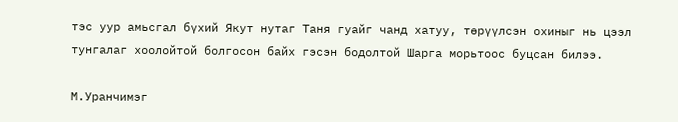тэс уур амьсгал бүхий Якут нутаг Таня гуайг чанд хатуу, төрүүлсэн охиныг нь цээл тунгалаг хоолойтой болгосон байх гэсэн бодолтой Шарга морьтоос буцсан билээ.

М.Уранчимэг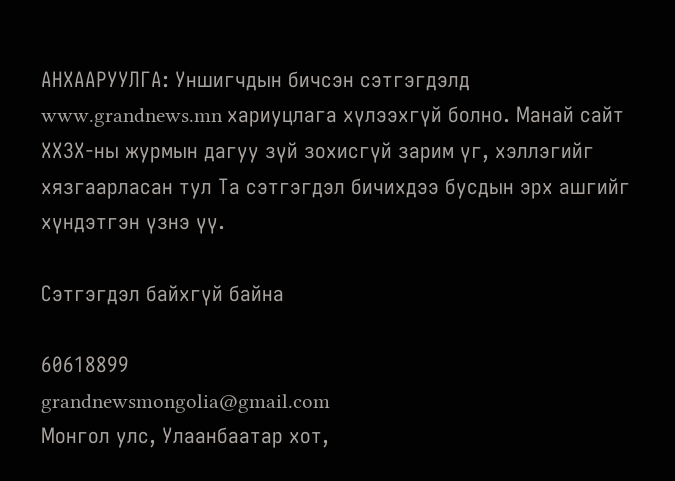АНХААРУУЛГА: Уншигчдын бичсэн сэтгэгдэлд www.grandnews.mn хариуцлага хүлээхгүй болно. Манай сайт ХХЗХ-ны журмын дагуу зүй зохисгүй зарим үг, хэллэгийг хязгаарласан тул Та сэтгэгдэл бичихдээ бусдын эрх ашгийг хүндэтгэн үзнэ үү.

Сэтгэгдэл байхгүй байна

60618899
grandnewsmongolia@gmail.com
Монгол улс, Улаанбаатар хот,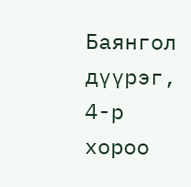Баянгол дүүрэг, 4-р хороо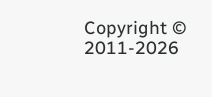Copyright © 2011-2026